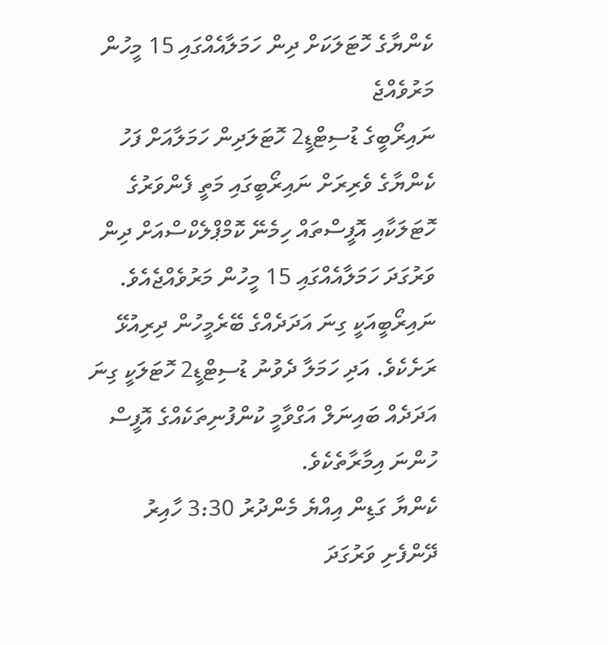ކެންޔާގެ ހޮޓަލަކަށް ދިން ހަމަލާއެއްގައި 15 މީހުން މަރުވެއްޖެ
ނައިރޯބީގެ ޑުސިޓްޑީ2 ހޮޓަލަދިން ހަމަލާއަށް ފަހު
ކެންޔާގެ ވެރިރަށް ނައިރޯބީގައި މަތީ ފެންވަރުގެ ހޮޓަލަކާއި އޮފީސްތައް ހިމެނޭ ކޮމްޕްލެކްސްއަށް ދިން ވަރުގަދަ ހަމަލާއެއްގައި 15 މީހުން މަރުވެއްޖެއެވެ.
ނައިރޯބީއަކީ ގިނަ އަދަދެއްގެ ބޭރެމީހުން ދިރިއުޅޭ ރަށެކެވެ. އަދި ހަމަލާ ދެވުނު ޑުސިޓްޑީ2 ހޮޓަލަކީ ގިނަ އަދަދެއް ބައިނަލް އަގްވާމީ ކުންފުނިތަކެއްގެ އޮފީސް ހުންނަ އިމާރާތެކެވެ.
ކެންޔާ ގަޑިން އިއްޔެ މެންދުރު 3:30 ހާއިރު ދޭންފެށި ވަރުގަދަ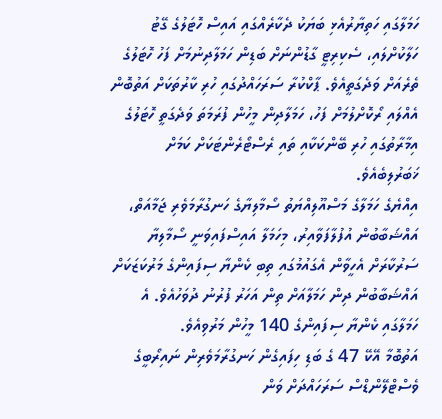ހަމަލާގައި ހަތިޔާރުއެޅި ބަޔަކު ދެކާރެއްގައި އައިސް ހޮޓަލުގެ ގޭޓު ހަލާކުށްލައި، ސެކިރިޓީ ގާޑުންނަށް ބަޑިން ހަމަލާދިނުމަށް ފަހު ހޮޓަލުގެ ތެރެއަށް ވަދެގަތީއެވެ. ޕާކްކުރާ ސަރަހައްދުގައި ހުރި ކާރުތަކަށް އަތުބޮން އެއްލައި ރޯކޮށްލުމަށް ފަހު، ހަމަލާދިން މީހުން ފުރަމަތަ ވަދެގަތީ ހޮޓަލުގެ އިމާރާތުގައި ހުރި ބޭންކަކާއި ތައި ރެސްޓޯރެންޓަކަށް ކަމަށް ޚަބަރުލިބެއެވެ.
އިއްޔެގެ ހަމަލާގެ މަސްއޫލިއްޔަތު ސޯމާލިޔާގެ ހަނގުރާމަވެރި ޖަމާއަތް، އައްޝަބާބުން އުފުލާފަވާއިރު، މިހަމަލާ އައިސްފައިވަނީ ސޯމާލިޔާ ސަރުކާރަށް އެހީވާން އެގައުމުގައި ތިބި ކެންޔާ ސިފައިންގެ މަރުކަޒަކަށް އައްޝަބާބުން ދިން ހަމަލާއަށް ތިން އަހަރު ފުރުނު ދުވަހުއެވެ. އެ ހަމަލާގައި ކެންޔާ ސިފައިންގެ 140 މީހުން މަރުވިއެވެ.
އަތުބޮމާ އޭކޭ 47 ގެ ބަޑި ހިފައިގެން ހަނގުރާމަވެރިން ނައިރޯބީގެ ވެސްޓްލޭންޑްސް ސަރަހައްދަށް ވަން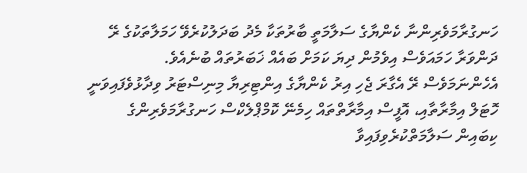ހަނގުރާމަވެރިންނާ ކެންޔާގެ ސަލާމަތީ ބާރުތަކާ މެދު ބަދަލުކުރެވޭ ހަމަލާތަކުގެ ރޭ ދަންވަރާ ހަމައަވެސް އިވެމުން ދިޔަ ކަމަށް ބައެއް ޚަބަރުތައް ބުނެއެވެ.
އެހެންނަމަވެސް ރޭ އެގާރަ ޖެހި އިރު ކެންޔާގެ އިންޓިރިޔާ މިނިސްޓަރު ވިދާޅުވެފައިވަނީ ހޮޓަލް އިމާރާތާއި، އޮފީސް އިމާރާތްތައް ހިމެނޭ ކޮމްޕްލެކްސް ހަނގުރާމަވެރިންގެ ކިބައިން ސަލާމަތްކުރެވިފައިވާ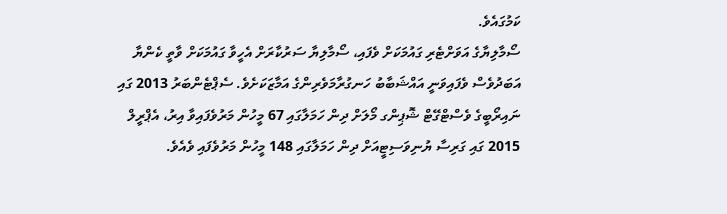ކަމުގައެވެ.
ސޯމާލިޔާގެ އަވަށްޓެރި ގައުމަކަށް ވެފައި، ސޯމާލިޔާ ސަރުކާރަށް އެހީވާ ގައުމަކަށް ވާތީ ކެންޔާ އަބަދުވެސް ވެފައިވަނީ އައްޝަބާބު ހަނގުރާމަވެރިންގެ އަމާޒަކަށެވެ. ސެޕްޓެންބަރު 2013 ގައި ނައިރޯބީގެ ވެސްޓްގޭޓް ޝޮޕިންގ މޯލަށް ދިން ހަމަލާގައި 67 މީހުން މަރުވެފައިވާ އިރު، އެޕްރީލް 2015 ގައި ގަރިސާ ޔުނިވަސިޓީއަށް ދިން ހަމަލާގައި 148 މީހުން މަރުވެފައި ވެއެވެ.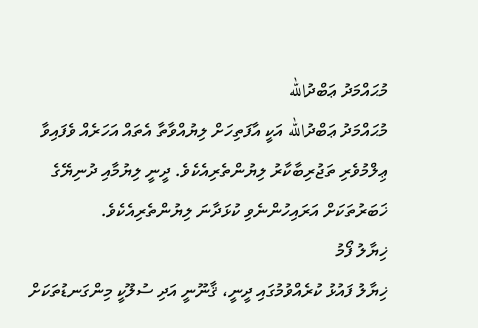މުޙައްމަދު ޢަބްދުالله
މުޙައްމަދު ޢަބްދުالله އަކީ އާފަތިހަށް ލިޔުއްވާތާ އެތައް އަހަރެއް ވެފައިވާ ޢިލްމުވެރި ތަޖުރިބާކާރު ލިޔުންތެރިއެކެވެ. ދީނީ ލިޔުމާއި ދުނިޔޭގެ ޚަބަރުތަކަށް އަރައިހުންނެވި ކުޅަދާނަ ލިޔުންތެރިއެކެވެ.
ޚިޔާލު ފޯމު
ޚިޔާލު ފައުޅު ކުރެއްވުމުގައި ދީނީ، ޤާނޫނީ އަދި ސުލޫކީ މިންގަނޑުތަކަށް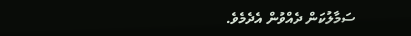ސަމާލުކަން ދެއްވުން އެދެމެވެ.